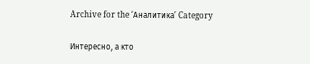Archive for the ‘Аналитика’ Category

Интересно, а кто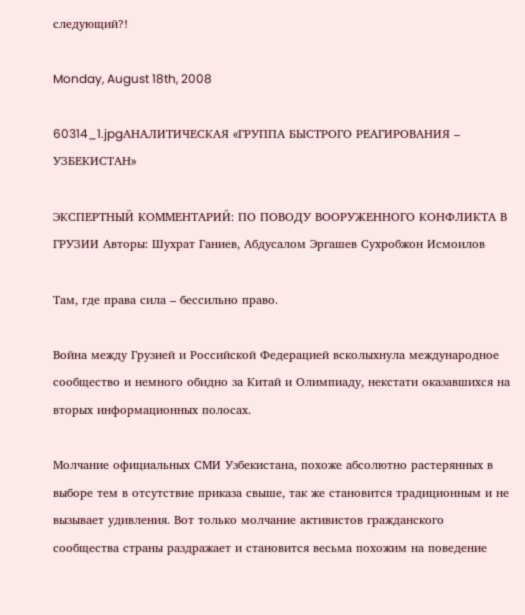следующий?!

Monday, August 18th, 2008

60314_1.jpgАНАЛИТИЧЕСКАЯ «ГРУППА БЫСТРОГО РЕАГИРОВАНИЯ – УЗБЕКИСТАН»

ЭКСПЕРТНЫЙ КОММЕНТАРИЙ: ПО ПОВОДУ ВООРУЖЕННОГО КОНФЛИКТА В ГРУЗИИ Авторы: Шухрат Ганиев, Абдусалом Эргашев Сухробжон Исмоилов

Там, где права сила – бессильно право.

Война между Грузией и Российской Федерацией всколыхнула международное сообщество и немного обидно за Китай и Олимпиаду, некстати оказавшихся на вторых информационных полосах.

Молчание официальных СМИ Узбекистана, похоже абсолютно растерянных в выборе тем в отсутствие приказа свыше, так же становится традиционным и не вызывает удивления. Вот только молчание активистов гражданского сообщества страны раздражает и становится весьма похожим на поведение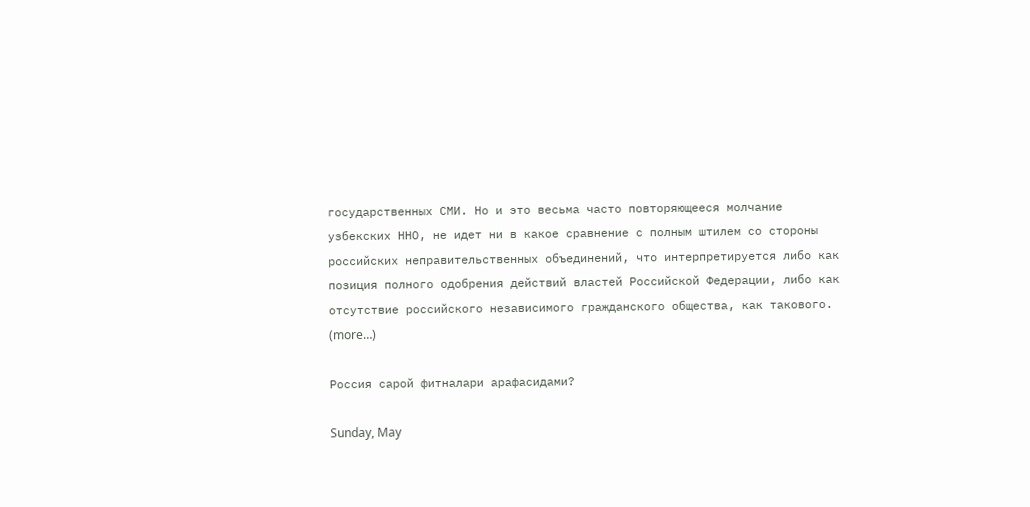государственных СМИ. Но и это весьма часто повторяющееся молчание узбекских ННО, не идет ни в какое сравнение с полным штилем со стороны российских неправительственных объединений, что интерпретируется либо как позиция полного одобрения действий властей Российской Федерации, либо как отсутствие российского независимого гражданского общества, как такового. (more…)

Россия сарой фитналари арафасидами?

Sunday, May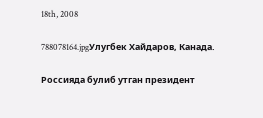18th, 2008

788078164.jpgУлугбек Хайдаров, Канада.

Россияда булиб утган президент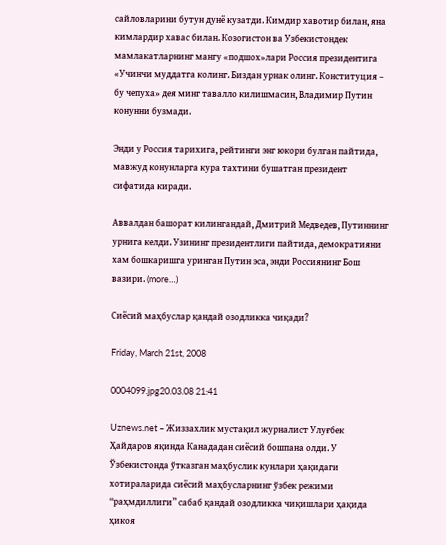сайловларини бутун дунё кузатди. Кимдир хавотир билан, яна кимлардир хавас билан. Козогистон ва Узбекистондек мамлакатларнинг мангу «подшох»лари Россия президентига «Учинчи муддатга колинг. Биздан урнак олинг. Конституция – бу чепуха» дея минг тавалло килишмасин, Владимир Путин конунни бузмади.

Энди у Россия тарихига, рейтинги энг юкори булган пайтида, мавжуд конунларга кура тахтини бушатган президент сифатида киради.

Аввалдан башорат килингандай, Дмитрий Медведев, Путиннинг урнига келди. Узининг президентлиги пайтида, демократияни хам бошкаришга уринган Путин эса, энди Россиянинг Бош вазири. (more…)

Сиёсий маҳбуслар қандай озодликка чиқади?

Friday, March 21st, 2008

0004099.jpg20.03.08 21:41

Uznews.net – Жиззахлик мустақил журналист Улуғбек Ҳайдаров яқинда Канададан сиёсий бошпана олди. У Ўзбекистонда ўтказган маҳбуслик кунлари ҳақидаги хотираларида сиёсий маҳбусларнинг ўзбек режими “раҳмдиллиги” сабаб қандай озодликка чиқишлари ҳақида ҳикоя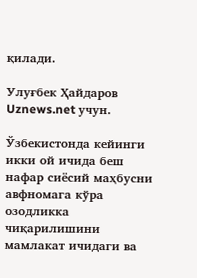қилади.

Улуғбек Ҳайдаров Uznews.net учун.

Ўзбекистонда кейинги икки ой ичида беш нафар сиёсий маҳбусни авфномага кўра озодликка чиқарилишини мамлакат ичидаги ва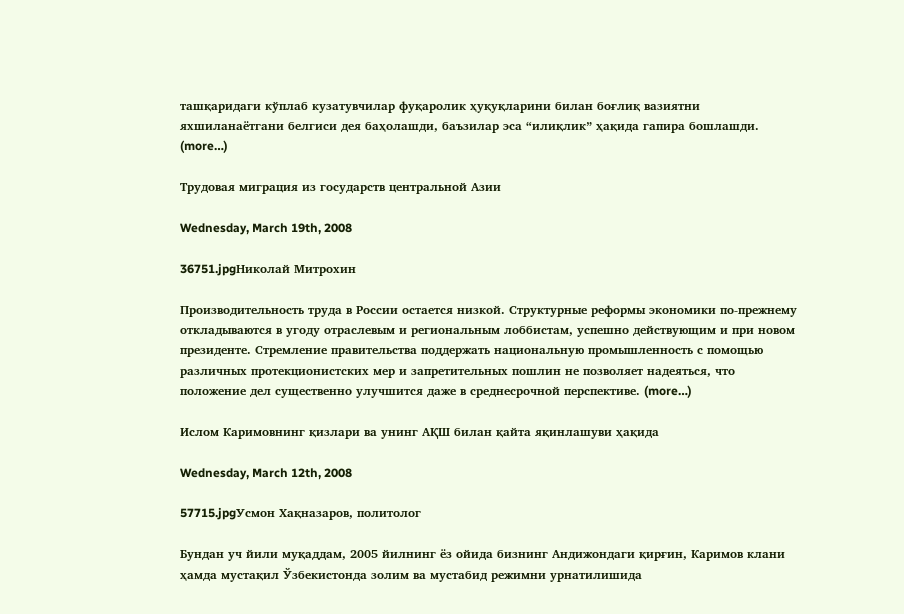ташқаридаги кўплаб кузатувчилар фуқаролик ҳуқуқларини билан боғлиқ вазиятни яхшиланаётгани белгиси дея баҳолашди, баъзилар эса “илиқлик” ҳақида гапира бошлашди. (more…)

Трудовая миграция из государств центральной Азии

Wednesday, March 19th, 2008

36751.jpgНиколай Митрохин

Производительность труда в России остается низкой. Структурные реформы экономики по-прежнему откладываются в угоду отраслевым и региональным лоббистам, успешно действующим и при новом президенте. Стремление правительства поддержать национальную промышленность с помощью различных протекционистских мер и запретительных пошлин не позволяет надеяться, что положение дел существенно улучшится даже в среднесрочной перспективе. (more…)

Ислом Каримовнинг қизлари ва унинг АҚШ билан қайта яқинлашуви ҳақида

Wednesday, March 12th, 2008

57715.jpgУсмон Хақназаров, политолог

Бундан уч йили муқаддам, 2005 йилнинг ёз ойида бизнинг Андижондаги қирғин, Каримов клани ҳамда мустақил Ўзбекистонда золим ва мустабид режимни урнатилишида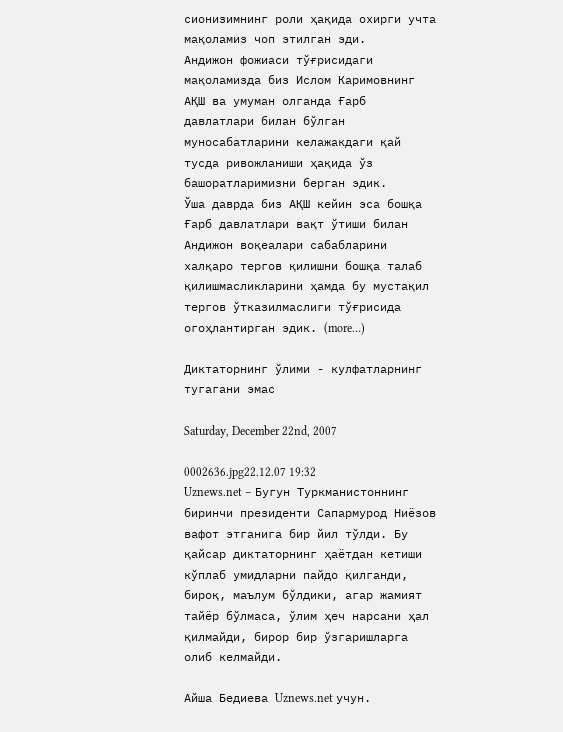сионизимнинг роли ҳақида охирги учта мақоламиз чоп этилган эди.
Андижон фожиаси тўғрисидаги мақоламизда биз Ислом Каримовнинг АҚШ ва умуман олганда Ғарб давлатлари билан бўлган муносабатларини келажакдаги қай тусда ривожланиши ҳақида ўз башоратларимизни берган эдик.
Ўша даврда биз АҚШ кейин эса бошқа Ғарб давлатлари вақт ўтиши билан Андижон воқеалари сабабларини халқаро тергов қилишни бошқа талаб қилишмасликларини ҳамда бу мустақил тергов ўтказилмаслиги тўғрисида огоҳлантирган эдик. (more…)

Диктаторнинг ўлими - кулфатларнинг тугагани эмас

Saturday, December 22nd, 2007

0002636.jpg22.12.07 19:32
Uznews.net – Бугун Туркманистоннинг биринчи президенти Сапармурод Ниёзов вафот этганига бир йил тўлди. Бу қайсар диктаторнинг ҳаётдан кетиши кўплаб умидларни пайдо қилганди, бироқ, маълум бўлдики, агар жамият тайёр бўлмаса, ўлим ҳеч нарсани ҳал қилмайди, бирор бир ўзгаришларга олиб келмайди.

Айша Бедиева Uznews.net учун.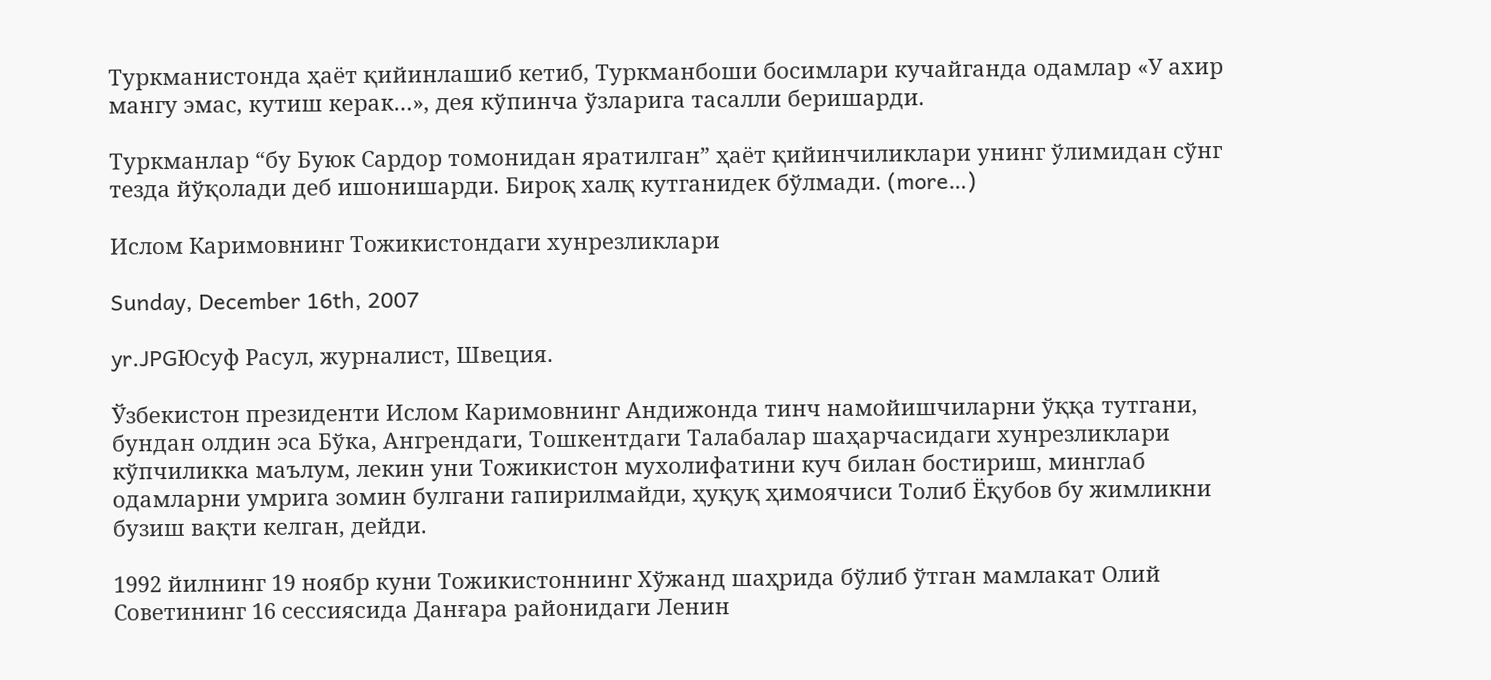Туркманистонда ҳаёт қийинлашиб кетиб, Туркманбоши босимлари кучайганда одамлар «У ахир мангу эмас, кутиш керак…», дея кўпинча ўзларига тасалли беришарди.

Туркманлар “бу Буюк Сардор томонидан яратилган” ҳаёт қийинчиликлари унинг ўлимидан сўнг тезда йўқолади деб ишонишарди. Бироқ халқ кутганидек бўлмади. (more…)

Ислом Каримовнинг Тожикистондаги хунрезликлари

Sunday, December 16th, 2007

yr.JPGЮсуф Расул, журналист, Швеция.

Ўзбекистон президенти Ислом Каримовнинг Андижонда тинч намойишчиларни ўққа тутгани, бундан олдин эса Бўка, Ангрендаги, Тошкентдаги Талабалар шаҳарчасидаги хунрезликлари кўпчиликка маълум, лекин уни Тожикистон мухолифатини куч билан бостириш, минглаб одамларни умрига зомин булгани гапирилмайди, ҳуқуқ ҳимоячиси Толиб Ёқубов бу жимликни бузиш вақти келган, дейди.

1992 йилнинг 19 ноябр куни Тожикистоннинг Хўжанд шаҳрида бўлиб ўтган мамлакат Олий Советининг 16 сессиясида Данғара районидаги Ленин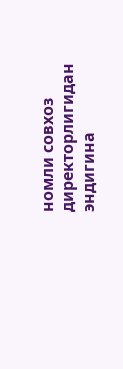номли совхоз директорлигидан эндигина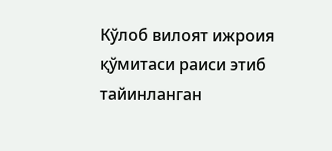Кўлоб вилоят ижроия қўмитаси раиси этиб тайинланган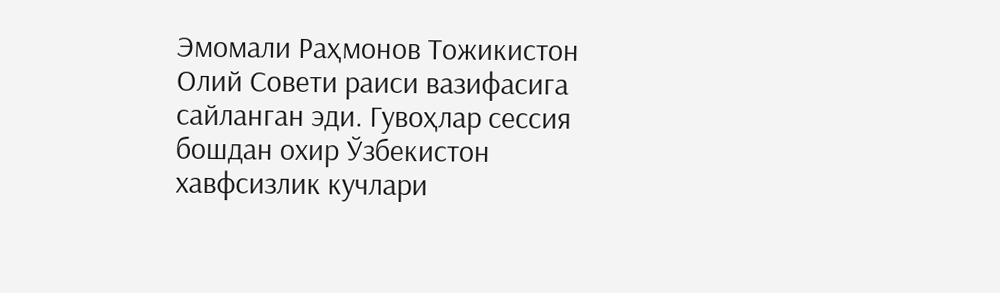Эмомали Раҳмонов Тожикистон Олий Совети раиси вазифасига сайланган эди. Гувоҳлар сессия бошдан охир Ўзбекистон хавфсизлик кучлари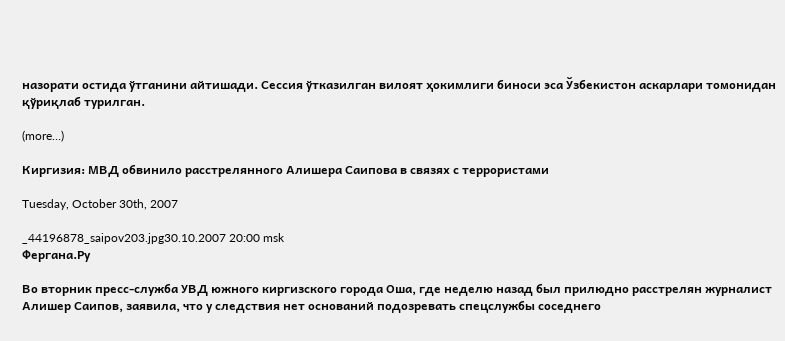назорати остида ўтганини айтишади. Сессия ўтказилган вилоят ҳокимлиги биноси эса Ўзбекистон аскарлари томонидан қўриқлаб турилган.

(more…)

Киргизия: МВД обвинило расстрелянного Алишера Саипова в связях с террористами

Tuesday, October 30th, 2007

_44196878_saipov203.jpg30.10.2007 20:00 msk
Фергана.Ру

Во вторник пресс-служба УВД южного киргизского города Оша, где неделю назад был прилюдно расстрелян журналист Алишер Саипов, заявила, что у следствия нет оснований подозревать спецслужбы соседнего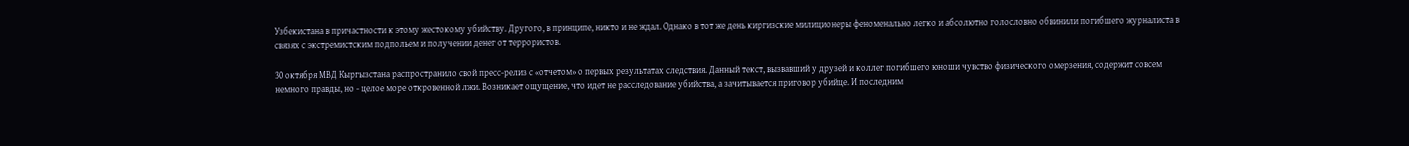Узбекистана в причастности к этому жестокому убийству. Другого, в принципе, никто и не ждал. Однако в тот же день киргизские милиционеры феноменально легко и абсолютно голословно обвинили погибшего журналиста в связях с экстремистским подпольем и получении денег от террористов.

30 октября МВД Кыргызстана распространило свой пресс-релиз с «отчетом» о первых результатах следствия. Данный текст, вызвавший у друзей и коллег погибшего юноши чувство физического омерзения, содержит совсем немного правды, но - целое море откровенной лжи. Возникает ощущение, что идет не расследование убийства, а зачитывается приговор убийце. И последним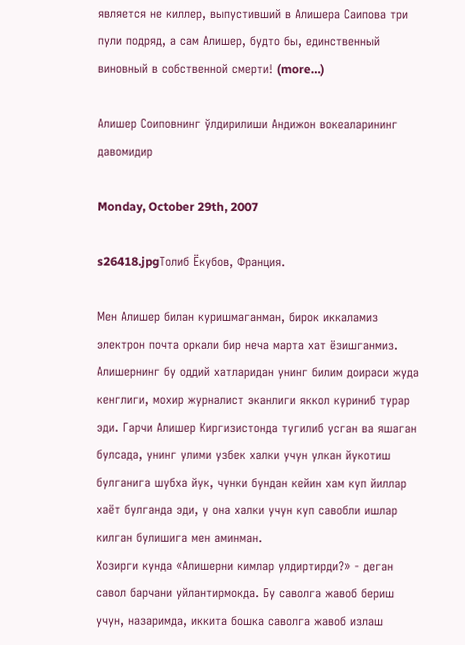является не киллер, выпустивший в Алишера Саипова три пули подряд, а сам Алишер, будто бы, единственный виновный в собственной смерти! (more…)

Алишер Соиповнинг ўлдирилиши Андижон вокеаларининг давомидир

Monday, October 29th, 2007

s26418.jpgТолиб Ёкубов, Франция.

Мен Алишер билан куришмаганман, бирок иккаламиз электрон почта оркали бир неча марта хат ёзишганмиз. Алишернинг бу оддий хатларидан унинг билим доираси жуда кенглиги, мохир журналист эканлиги яккол куриниб турар эди. Гарчи Алишер Киргизистонда тугилиб усган ва яшаган булсада, унинг улими узбек халки учун улкан йукотиш булганига шубха йук, чунки бундан кейин хам куп йиллар хаёт булганда эди, у она халки учун куп савобли ишлар килган булишига мен аминман.
Хозирги кунда «Алишерни кимлар улдиртирди?» - деган савол барчани уйлантирмокда. Бу саволга жавоб бериш учун, назаримда, иккита бошка саволга жавоб излаш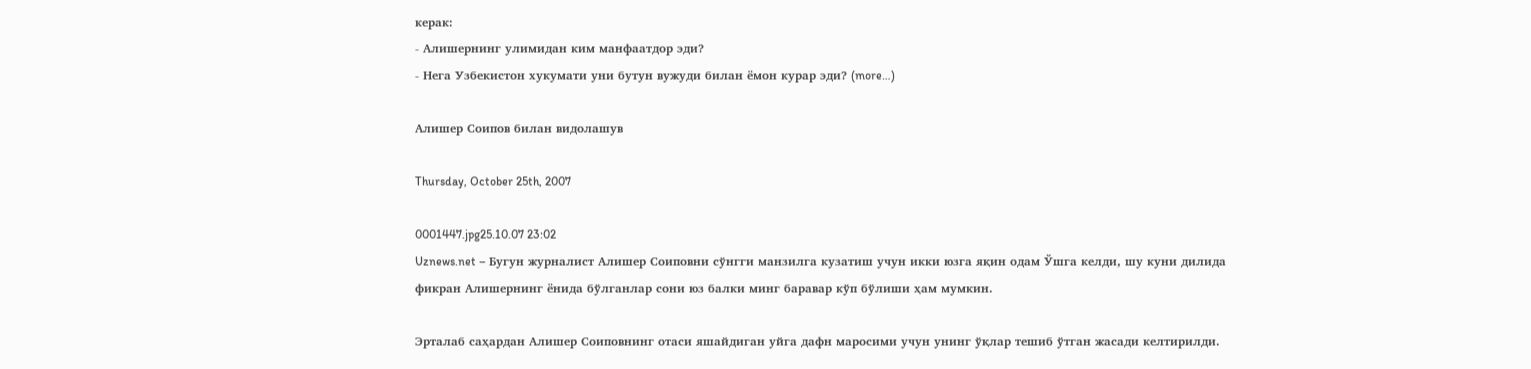керак:
- Алишернинг улимидан ким манфаатдор эди?
- Нега Узбекистон хукумати уни бутун вужуди билан ёмон курар эди? (more…)

Алишер Соипов билан видолашув

Thursday, October 25th, 2007

0001447.jpg25.10.07 23:02
Uznews.net – Бугун журналист Алишер Соиповни сўнгги манзилга кузатиш учун икки юзга яқин одам Ўшга келди, шу куни дилида фикран Алишернинг ёнида бўлганлар сони юз балки минг баравар кўп бўлиши ҳам мумкин.

Эрталаб саҳардан Алишер Соиповнинг отаси яшайдиган уйга дафн маросими учун унинг ўқлар тешиб ўтган жасади келтирилди.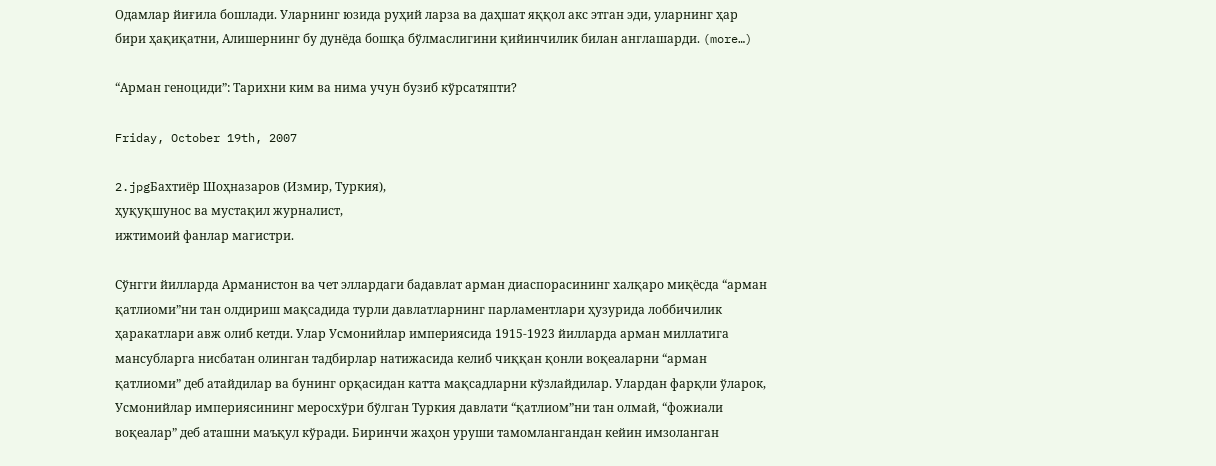Одамлар йиғила бошлади. Уларнинг юзида руҳий ларза ва даҳшат яққол акс этган эди, уларнинг ҳар бири ҳақиқатни, Алишернинг бу дунёда бошқа бўлмаслигини қийинчилик билан англашарди. (more…)

“Арман геноциди”: Тарихни ким ва нима учун бузиб кўрсатяпти?

Friday, October 19th, 2007

2.jpgБахтиёр Шоҳназаров (Измир, Туркия),
ҳуқуқшунос ва мустақил журналист,
ижтимоий фанлар магистри.

Сўнгги йилларда Арманистон ва чет эллардаги бадавлат арман диаспорасининг халқаро миқёсда “арман қатлиоми”ни тан олдириш мақсадида турли давлатларнинг парламентлари ҳузурида лоббичилик ҳаракатлари авж олиб кетди. Улар Усмонийлар империясида 1915-1923 йилларда арман миллатига мансубларга нисбатан олинган тадбирлар натижасида келиб чиққан қонли воқеаларни “арман қатлиоми” деб атайдилар ва бунинг орқасидан катта мақсадларни кўзлайдилар. Улардан фарқли ўларок, Усмонийлар империясининг меросхўри бўлган Туркия давлати “қатлиом”ни тан олмай, “фожиали воқеалар” деб аташни маъқул кўради. Биринчи жаҳон уруши тамомлангандан кейин имзоланган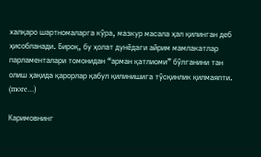халқаро шартномаларга кўра, мазкур масала ҳал қилинган деб ҳисобланади. Бироқ, бу ҳолат дунёдаги айрим мамлакатлар парламенталари томонидан “арман қатлиоми” бўлганини тан олиш ҳақида қарорлар қабул қилинишига тўсқинлик қилмаяпти. (more…)

Каримовнинг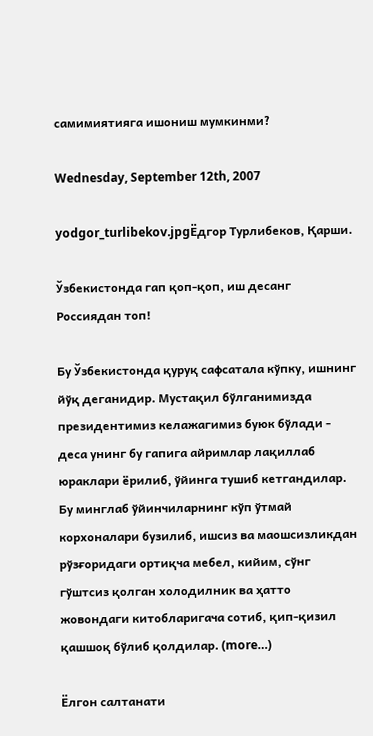самимиятияга ишониш мумкинми?

Wednesday, September 12th, 2007

yodgor_turlibekov.jpgЁдгор Турлибеков, Қарши.

Ўзбекистонда гап қоп-қоп, иш десанг  Россиядан топ!

Бу Ўзбекистонда қуруқ сафсатала кўпку, ишнинг йўқ деганидир. Мустақил бўлганимизда президентимиз келажагимиз буюк бўлади - деса унинг бу гапига айримлар лақиллаб юраклари ёрилиб, ўйинга тушиб кетгандилар. Бу минглаб ўйинчиларнинг кўп ўтмай корхоналари бузилиб, ишсиз ва маошсизликдан рўзғоридаги ортиқча мебел, кийим, сўнг гўштсиз қолган холодилник ва ҳатто жовондаги китобларигача сотиб, қип-қизил қашшоқ бўлиб қолдилар. (more…)

Ёлгон салтанати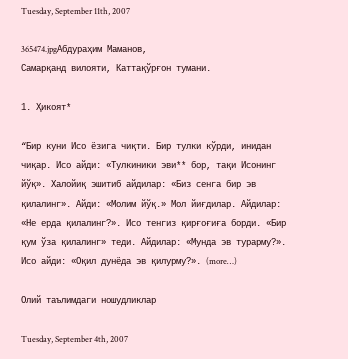Tuesday, September 11th, 2007

365474.jpgАбдураҳим Маманов,
Самарқанд вилояти, Каттақўрғон тумани.

1. Ҳикоят*

“Бир куни Исо ёзига чиқти. Бир тулки кўрди, инидан чиқар. Исо айди: «Тулкиники эви** бор, тақи Исонинг йўқ». Халойиқ эшитиб айдилар: «Биз сенга бир эв қилалинг». Айди: «Молим йўқ.» Мол йиғдилар. Айдилар: «Не ерда қилалинг?». Исо тенгиз қирғоғиға борди. «Бир қум ўза қилалинг» теди. Айдилар: «Мунда эв турарму?». Исо айди: «Оқил дунёда эв қилурму?». (more…)

Олий таълимдаги ношудликлар

Tuesday, September 4th, 2007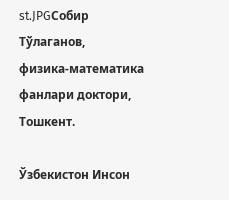st.JPGСобир Тўлаганов,
физика-математика фанлари доктори, Тошкент.

Ўзбекистон Инсон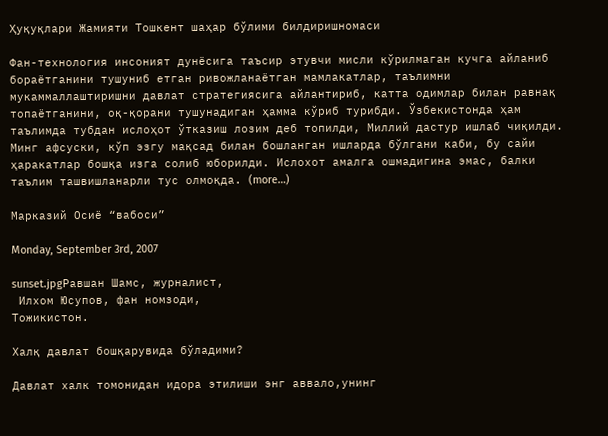Ҳуқуқлари Жамияти Тошкент шаҳар бўлими билдиришномаси

Фан-технология инсоният дунёсига таъсир этувчи мисли кўрилмаган кучга айланиб бораётганини тушуниб етган ривожланаётган мамлакатлар, таълимни мукаммаллаштиришни давлат стратегиясига айлантириб, катта одимлар билан равнақ топаётганини, оқ-қорани тушунадиган ҳамма кўриб турибди. Ўзбекистонда ҳам таълимда тубдан ислоҳот ўтказиш лозим деб топилди, Миллий дастур ишлаб чиқилди. Минг афсуски, кўп эзгу мақсад билан бошланган ишларда бўлгани каби, бу сайи ҳаракатлар бошқа изга солиб юборилди. Ислохот амалга ошмадигина эмас, балки таълим ташвишланарли тус олмоқда. (more…)

Марказий Осиё “вабоси”

Monday, September 3rd, 2007

sunset.jpgРавшан Шамс, журналист,
 Илхом Юсупов, фан номзоди,
Тожикистон.

Халқ давлат бошқарувида бўладими?

Давлат халк томонидан идора этилиши энг аввало,унинг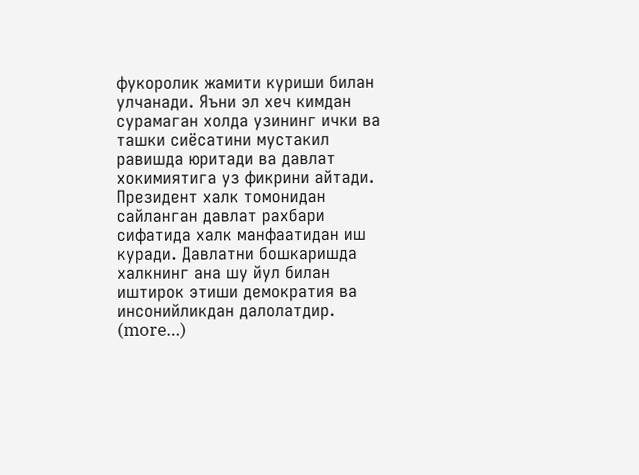фукоролик жамити куриши билан улчанади. Яъни эл хеч кимдан сурамаган холда узининг ички ва ташки сиёсатини мустакил равишда юритади ва давлат хокимиятига уз фикрини айтади. Президент халк томонидан сайланган давлат рахбари сифатида халк манфаатидан иш куради. Давлатни бошкаришда халкнинг ана шу йул билан иштирок этиши демократия ва инсонийликдан далолатдир. (more…)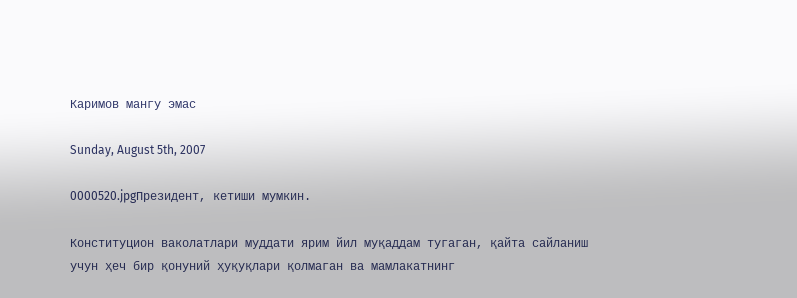Каримов мангу эмас

Sunday, August 5th, 2007

0000520.jpgПрезидент, кетиши мумкин.

Конституцион ваколатлари муддати ярим йил муқаддам тугаган, қайта сайланиш учун ҳеч бир қонуний ҳуқуқлари қолмаган ва мамлакатнинг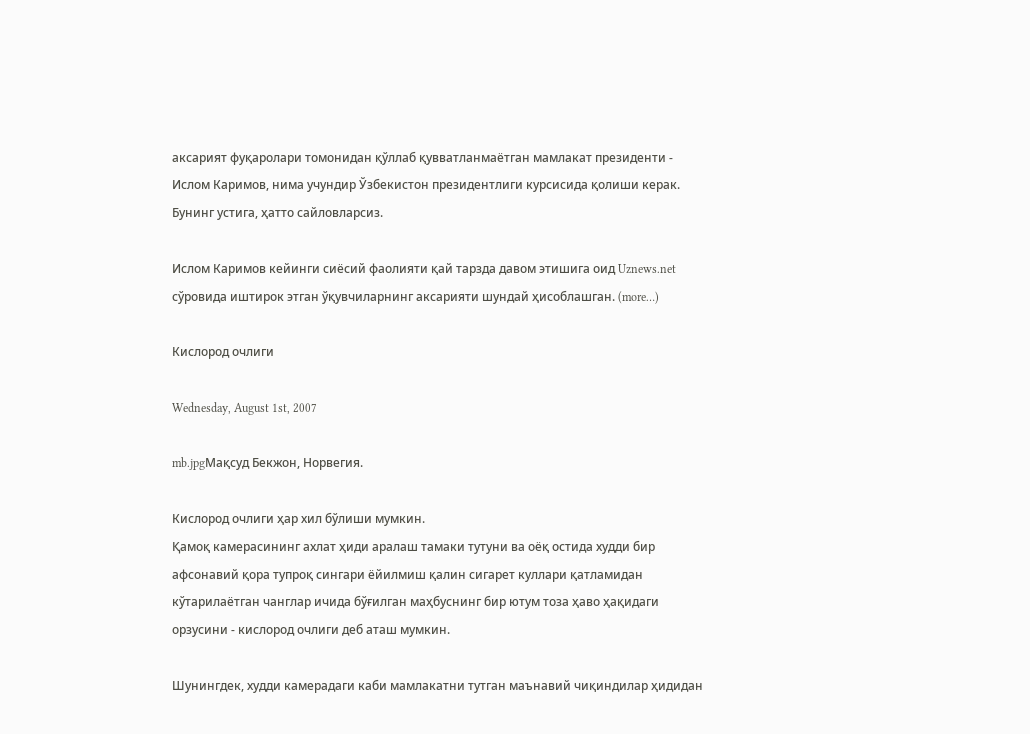аксарият фуқаролари томонидан қўллаб қувватланмаётган мамлакат президенти - Ислом Каримов, нима учундир Ўзбекистон президентлиги курсисида қолиши керак. Бунинг устига, ҳатто сайловларсиз.

Ислом Каримов кейинги сиёсий фаолияти қай тарзда давом этишига оид Uznews.net сўровида иштирок этган ўқувчиларнинг аксарияти шундай ҳисоблашган. (more…)

Кислород очлиги

Wednesday, August 1st, 2007

mb.jpgМақсуд Бекжон, Норвегия.

Кислород очлиги ҳар хил бўлиши мумкин.
Қамоқ камерасининг ахлат ҳиди аралаш тамаки тутуни ва оёқ остида худди бир афсонавий қора тупроқ сингари ёйилмиш қалин сигарет куллари қатламидан кўтарилаётган чанглар ичида бўғилган маҳбуснинг бир ютум тоза ҳаво ҳақидаги орзусини - кислород очлиги деб аташ мумкин.

Шунингдек, худди камерадаги каби мамлакатни тутган маънавий чиқиндилар ҳидидан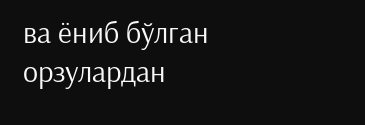ва ёниб бўлган орзулардан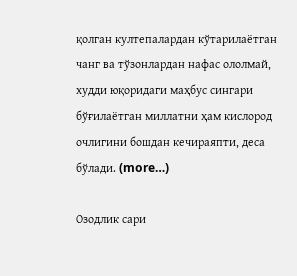қолган култепалардан кўтарилаётган чанг ва тўзонлардан нафас ололмай, худди юқоридаги маҳбус сингари бўғилаётган миллатни ҳам кислород очлигини бошдан кечираяпти, деса бўлади. (more…)

Озодлик сари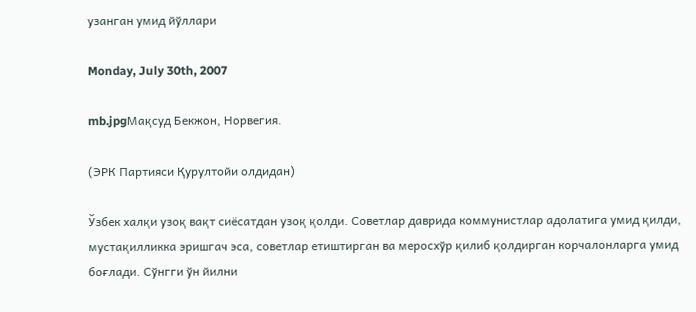узанган умид йўллари

Monday, July 30th, 2007

mb.jpgМақсуд Бекжон, Норвегия.

(ЭРК Партияси Қурултойи олдидан)

Ўзбек халқи узоқ вақт сиёсатдан узоқ қолди. Советлар даврида коммунистлар адолатига умид қилди, мустақилликка эришгач эса, советлар етиштирган ва меросхўр қилиб қолдирган корчалонларга умид боғлади. Сўнгги ўн йилни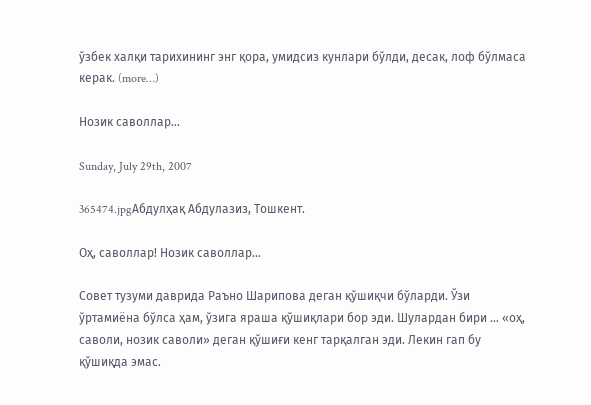ўзбек халқи тарихининг энг қора, умидсиз кунлари бўлди, десак, лоф бўлмаса керак. (more…)

Нозик саволлар…

Sunday, July 29th, 2007

365474.jpgАбдулҳақ Абдулазиз, Тошкент.

Оҳ, саволлар! Нозик саволлар…

Совет тузуми даврида Раъно Шарипова деган қўшиқчи бўларди. Ўзи ўртамиёна бўлса ҳам, ўзига яраша қўшиқлари бор эди. Шулардан бири … «оҳ, саволи, нозик саволи» деган қўшиғи кенг тарқалган эди. Лекин гап бу қўшиқда эмас.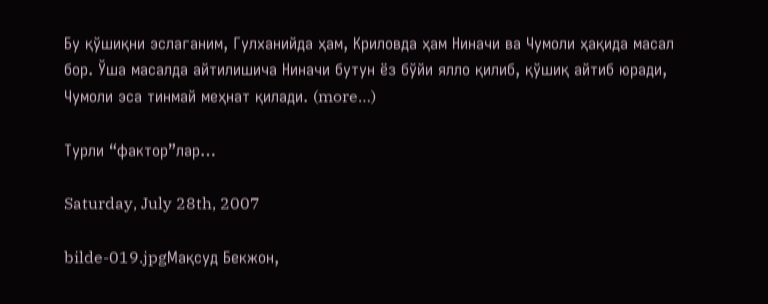Бу қўшиқни эслаганим, Гулханийда ҳам, Криловда ҳам Ниначи ва Чумоли ҳақида масал бор. Ўша масалда айтилишича Ниначи бутун ёз бўйи ялло қилиб, қўшиқ айтиб юради, Чумоли эса тинмай меҳнат қилади. (more…)

Турли “фактор”лар…

Saturday, July 28th, 2007

bilde-019.jpgМақсуд Бекжон,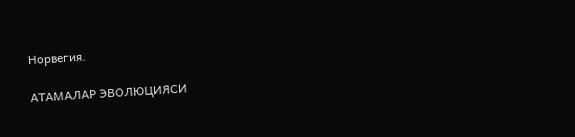Норвегия.

АТАМАЛАР ЭВОЛЮЦИЯСИ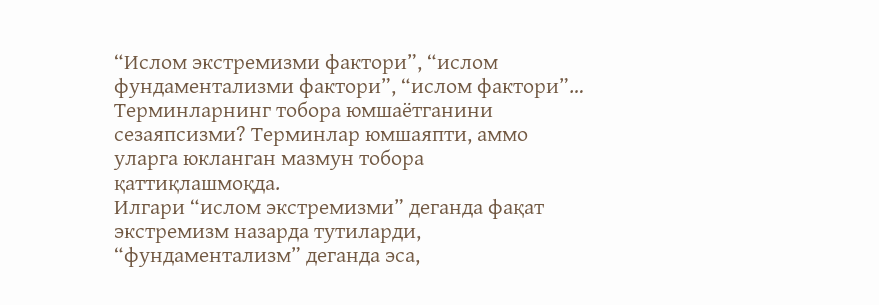“Ислом экстремизми фактори”, “ислом фундаментализми фактори”, “ислом фактори”… Терминларнинг тобора юмшаётганини сезаяпсизми? Терминлар юмшаяпти, аммо уларга юкланган мазмун тобора қаттиқлашмоқда.
Илгари “ислом экстремизми” деганда фақат экстремизм назарда тутиларди, “фундаментализм” деганда эса,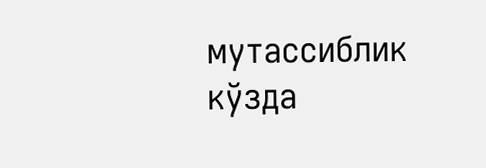мутассиблик кўзда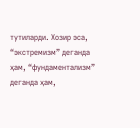тутиларди. Хозир эса, “экстремизм” деганда ҳам, “фундаментализм” деганда ҳам,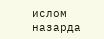ислом назарда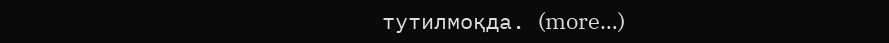тутилмоқда. (more…)